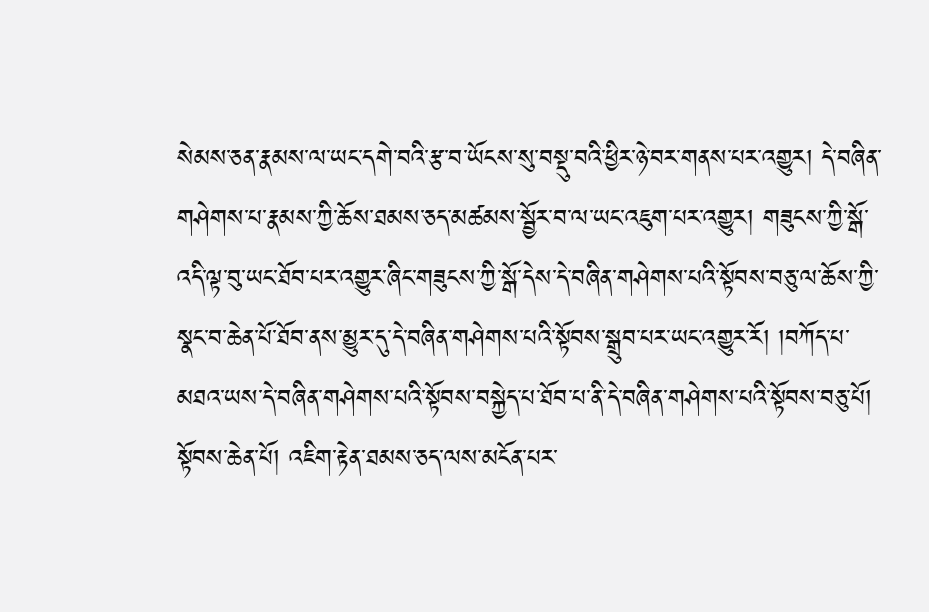སེམས་ཅན་རྣམས་ལ་ཡང་དགེ་བའི་རྩ་བ་ཡོངས་སུ་བསྡུ་བའི་ཕྱིར་ཉེ་བར་གནས་པར་འགྱུར། དེ་བཞིན་གཤེགས་པ་རྣམས་ཀྱི་ཆོས་ཐམས་ཅད་མཚམས་སྦྱོར་བ་ལ་ཡང་འཇུག་པར་འགྱུར། གཟུངས་ཀྱི་སྒོ་འདི་ལྟ་བུ་ཡང་ཐོབ་པར་འགྱུར་ཞིང་གཟུངས་ཀྱི་སྒོ་དེས་དེ་བཞིན་གཤེགས་པའི་སྟོབས་བཅུ་ལ་ཆོས་ཀྱི་སྣང་བ་ཆེན་པོ་ཐོབ་ནས་མྱུར་དུ་དེ་བཞིན་གཤེགས་པའི་སྟོབས་སྒྲུབ་པར་ཡང་འགྱུར་རོ། །བཀོད་པ་མཐའ་ཡས་དེ་བཞིན་གཤེགས་པའི་སྟོབས་བསྐྱེད་པ་ཐོབ་པ་ནི་དེ་བཞིན་གཤེགས་པའི་སྟོབས་བཅུ་པོ། སྟོབས་ཆེན་པོ། འཇིག་རྟེན་ཐམས་ཅད་ལས་མངོན་པར་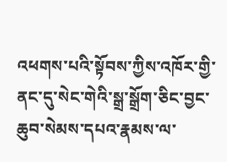འཕགས་པའི་སྟོབས་ཀྱིས་འཁོར་གྱི་ནང་དུ་སེང་གེའི་སྒྲ་སྒྲོག་ཅིང་བྱང་ཆུབ་སེམས་དཔའ་རྣམས་ལ་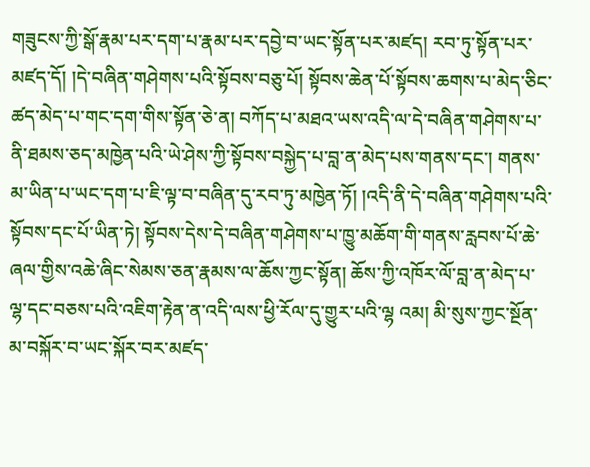གཟུངས་ཀྱི་སྒོ་རྣམ་པར་དག་པ་རྣམ་པར་དབྱེ་བ་ཡང་སྟོན་པར་མཛད། རབ་ཏུ་སྟོན་པར་མཛད་དོ། །དེ་བཞིན་གཤེགས་པའི་སྟོབས་བཅུ་པོ། སྟོབས་ཆེན་པོ་སྟོབས་ཆགས་པ་མེད་ཅིང་ཚད་མེད་པ་གང་དག་གིས་སྟོན་ཅེ་ན། བཀོད་པ་མཐའ་ཡས་འདི་ལ་དེ་བཞིན་གཤེགས་པ་ནི་ཐམས་ཅད་མཁྱེན་པའི་ཡེ་ཤེས་ཀྱི་སྟོབས་བསྐྱེད་པ་བླ་ན་མེད་པས་གནས་དང་། གནས་མ་ཡིན་པ་ཡང་དག་པ་ཇི་ལྟ་བ་བཞིན་དུ་རབ་ཏུ་མཁྱེན་ཏོ། །འདི་ནི་དེ་བཞིན་གཤེགས་པའི་སྟོབས་དང་པོ་ཡིན་ཏེ། སྟོབས་དེས་དེ་བཞིན་གཤེགས་པ་ཁྱུ་མཆོག་གི་གནས་རླབས་པོ་ཆེ་ཞལ་གྱིས་འཆེ་ཞིང་སེམས་ཅན་རྣམས་ལ་ཆོས་ཀྱང་སྟོན། ཆོས་ཀྱི་འཁོར་ལོ་བླ་ན་མེད་པ་ལྷ་དང་བཅས་པའི་འཇིག་རྟེན་ན་འདི་ལས་ཕྱི་རོལ་དུ་གྱུར་པའི་ལྷ འམ། མི་སུས་ཀྱང་སྔོན་མ་བསྐོར་བ་ཡང་སྐོར་བར་མཛད་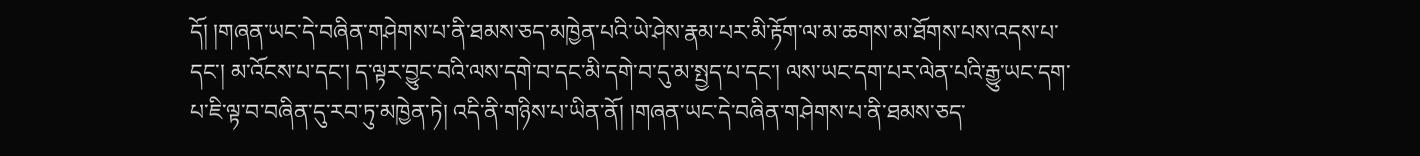དོ། །གཞན་ཡང་དེ་བཞིན་གཤེགས་པ་ནི་ཐམས་ཅད་མཁྱེན་པའི་ཡེ་ཤེས་རྣམ་པར་མི་རྟོག་ལ་མ་ཆགས་མ་ཐོགས་པས་འདས་པ་དང་། མ་འོངས་པ་དང་། ད་ལྟར་བྱུང་བའི་ལས་དགེ་བ་དང་མི་དགེ་བ་དུ་མ་སྤྱད་པ་དང་། ལས་ཡང་དག་པར་ལེན་པའི་རྒྱུ་ཡང་དག་པ་ཇི་ལྟ་བ་བཞིན་དུ་རབ་ཏུ་མཁྱེན་ཏེ། འདི་ནི་གཉིས་པ་ཡིན་ནོ། །གཞན་ཡང་དེ་བཞིན་གཤེགས་པ་ནི་ཐམས་ཅད་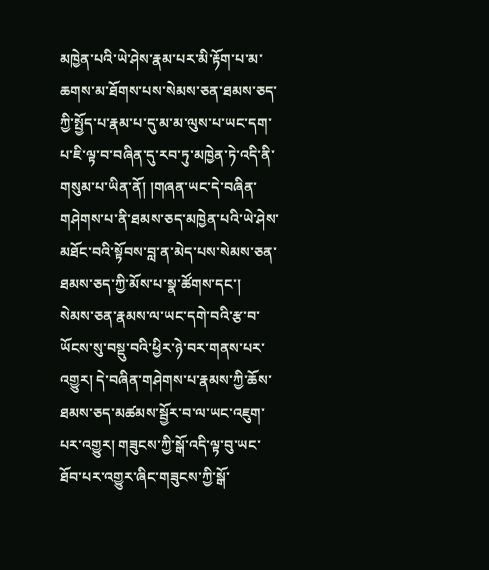མཁྱེན་པའི་ཡེ་ཤེས་རྣམ་པར་མི་རྟོག་པ་མ་ཆགས་མ་ཐོགས་པས་སེམས་ཅན་ཐམས་ཅད་ཀྱི་སྤྱོད་པ་རྣམ་པ་དུ་མ་མ་ལུས་པ་ཡང་དག་པ་ཇི་ལྟ་བ་བཞིན་དུ་རབ་ཏུ་མཁྱེན་ཏེ་འདི་ནི་གསུམ་པ་ཡིན་ནོ། །གཞན་ཡང་དེ་བཞིན་གཤེགས་པ་ནི་ཐམས་ཅད་མཁྱེན་པའི་ཡེ་ཤེས་མཐོང་བའི་སྟོབས་བླ་ན་མེད་པས་སེམས་ཅན་ཐམས་ཅད་ཀྱི་མོས་པ་སྣ་ཚོགས་དང་།
སེམས་ཅན་རྣམས་ལ་ཡང་དགེ་བའི་རྩ་བ་ཡོངས་སུ་བསྡུ་བའི་ཕྱིར་ཉེ་བར་གནས་པར་འགྱུར། དེ་བཞིན་གཤེགས་པ་རྣམས་ཀྱི་ཆོས་ཐམས་ཅད་མཚམས་སྦྱོར་བ་ལ་ཡང་འཇུག་པར་འགྱུར། གཟུངས་ཀྱི་སྒོ་འདི་ལྟ་བུ་ཡང་ཐོབ་པར་འགྱུར་ཞིང་གཟུངས་ཀྱི་སྒོ་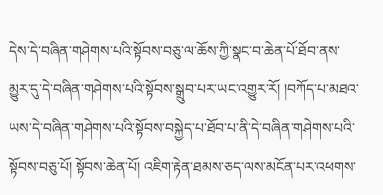དེས་དེ་བཞིན་གཤེགས་པའི་སྟོབས་བཅུ་ལ་ཆོས་ཀྱི་སྣང་བ་ཆེན་པོ་ཐོབ་ནས་མྱུར་དུ་དེ་བཞིན་གཤེགས་པའི་སྟོབས་སྒྲུབ་པར་ཡང་འགྱུར་རོ། །བཀོད་པ་མཐའ་ཡས་དེ་བཞིན་གཤེགས་པའི་སྟོབས་བསྐྱེད་པ་ཐོབ་པ་ནི་དེ་བཞིན་གཤེགས་པའི་སྟོབས་བཅུ་པོ། སྟོབས་ཆེན་པོ། འཇིག་རྟེན་ཐམས་ཅད་ལས་མངོན་པར་འཕགས་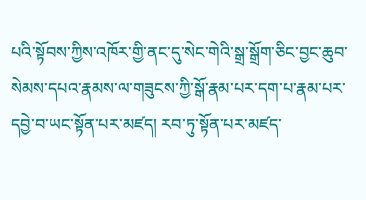པའི་སྟོབས་ཀྱིས་འཁོར་གྱི་ནང་དུ་སེང་གེའི་སྒྲ་སྒྲོག་ཅིང་བྱང་ཆུབ་སེམས་དཔའ་རྣམས་ལ་གཟུངས་ཀྱི་སྒོ་རྣམ་པར་དག་པ་རྣམ་པར་དབྱེ་བ་ཡང་སྟོན་པར་མཛད། རབ་ཏུ་སྟོན་པར་མཛད་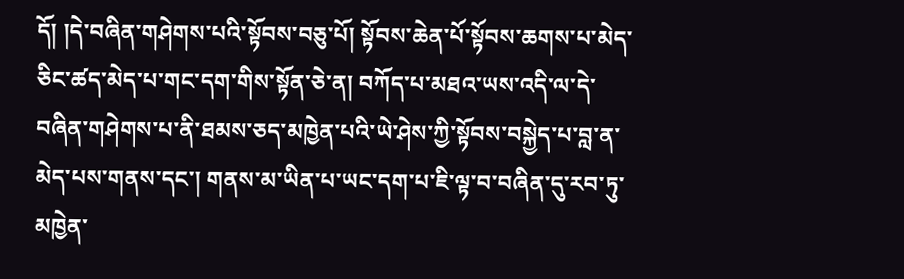དོ། །དེ་བཞིན་གཤེགས་པའི་སྟོབས་བཅུ་པོ། སྟོབས་ཆེན་པོ་སྟོབས་ཆགས་པ་མེད་ཅིང་ཚད་མེད་པ་གང་དག་གིས་སྟོན་ཅེ་ན། བཀོད་པ་མཐའ་ཡས་འདི་ལ་དེ་བཞིན་གཤེགས་པ་ནི་ཐམས་ཅད་མཁྱེན་པའི་ཡེ་ཤེས་ཀྱི་སྟོབས་བསྐྱེད་པ་བླ་ན་མེད་པས་གནས་དང་། གནས་མ་ཡིན་པ་ཡང་དག་པ་ཇི་ལྟ་བ་བཞིན་དུ་རབ་ཏུ་མཁྱེན་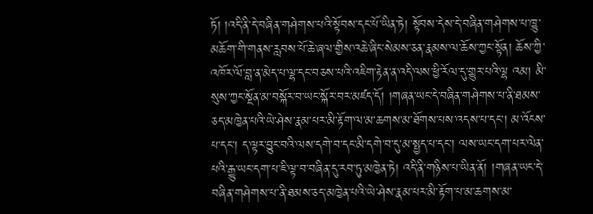ཏོ། །འདི་ནི་དེ་བཞིན་གཤེགས་པའི་སྟོབས་དང་པོ་ཡིན་ཏེ། སྟོབས་དེས་དེ་བཞིན་གཤེགས་པ་ཁྱུ་མཆོག་གི་གནས་རླབས་པོ་ཆེ་ཞལ་གྱིས་འཆེ་ཞིང་སེམས་ཅན་རྣམས་ལ་ཆོས་ཀྱང་སྟོན། ཆོས་ཀྱི་འཁོར་ལོ་བླ་ན་མེད་པ་ལྷ་དང་བཅས་པའི་འཇིག་རྟེན་ན་འདི་ལས་ཕྱི་རོལ་དུ་གྱུར་པའི་ལྷ འམ། མི་སུས་ཀྱང་སྔོན་མ་བསྐོར་བ་ཡང་སྐོར་བར་མཛད་དོ། །གཞན་ཡང་དེ་བཞིན་གཤེགས་པ་ནི་ཐམས་ཅད་མཁྱེན་པའི་ཡེ་ཤེས་རྣམ་པར་མི་རྟོག་ལ་མ་ཆགས་མ་ཐོགས་པས་འདས་པ་དང་། མ་འོངས་པ་དང་། ད་ལྟར་བྱུང་བའི་ལས་དགེ་བ་དང་མི་དགེ་བ་དུ་མ་སྤྱད་པ་དང་། ལས་ཡང་དག་པར་ལེན་པའི་རྒྱུ་ཡང་དག་པ་ཇི་ལྟ་བ་བཞིན་དུ་རབ་ཏུ་མཁྱེན་ཏེ། འདི་ནི་གཉིས་པ་ཡིན་ནོ། །གཞན་ཡང་དེ་བཞིན་གཤེགས་པ་ནི་ཐམས་ཅད་མཁྱེན་པའི་ཡེ་ཤེས་རྣམ་པར་མི་རྟོག་པ་མ་ཆགས་མ་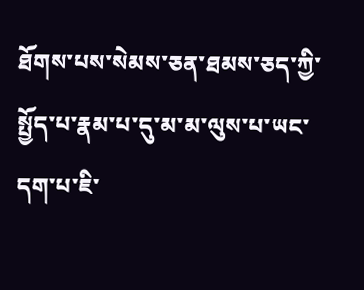ཐོགས་པས་སེམས་ཅན་ཐམས་ཅད་ཀྱི་སྤྱོད་པ་རྣམ་པ་དུ་མ་མ་ལུས་པ་ཡང་དག་པ་ཇི་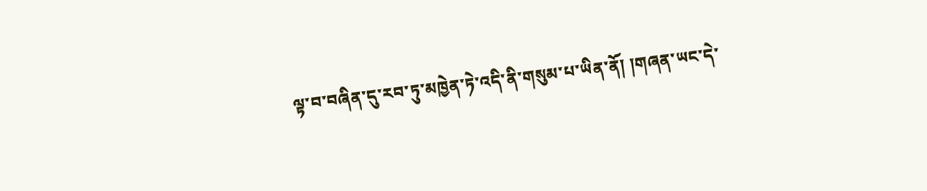ལྟ་བ་བཞིན་དུ་རབ་ཏུ་མཁྱེན་ཏེ་འདི་ནི་གསུམ་པ་ཡིན་ནོ། །གཞན་ཡང་དེ་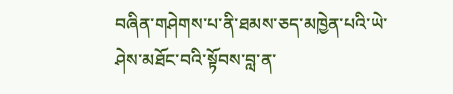བཞིན་གཤེགས་པ་ནི་ཐམས་ཅད་མཁྱེན་པའི་ཡེ་ཤེས་མཐོང་བའི་སྟོབས་བླ་ན་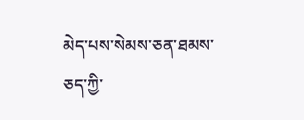མེད་པས་སེམས་ཅན་ཐམས་ཅད་ཀྱི་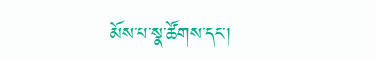མོས་པ་སྣ་ཚོགས་དང་།